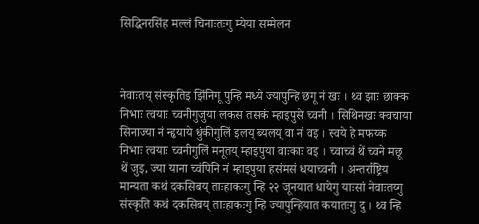सिद्धिनरसिंह मल्लं चिनाःतःगु म्येया सम्मेलन



नेवाःतय् संस्कृतिइ झिंनिगू पुन्हि मध्ये ज्यापुन्हि छगू नं खः । थ्व झाः छाक्क निभाः त्वयाः च्वनीगुजुया लकस तसकं म्हाइपुसे च्वनी । सिथिनखः क्वचाया सिनाज्या नं न्हृयाये धुंकीगुलिं इलय् ब्यलय् वा नं वइ । स्वये हे मफय्क निभाः त्वयाः च्वनीगुलिं मनूतय् म्हाइपुया वाःकाः वइ । च्वाच्वं थें च्वने मछू थें जुइ, ज्या याना च्वंपिनि नं म्हाइपुया हसंमसं धयाच्वनी । अन्तर्राष्ट्रिय मान्यता कथं दकसिबय् ताःहाकःगु न्हि २२ जूनयात धायेगु याःसां नेवाःतय्गु संस्कृति कथं दकसिबय् ताःहाकःगु न्हि ज्यापुन्हियात कयातःगु दु । थ्व न्हि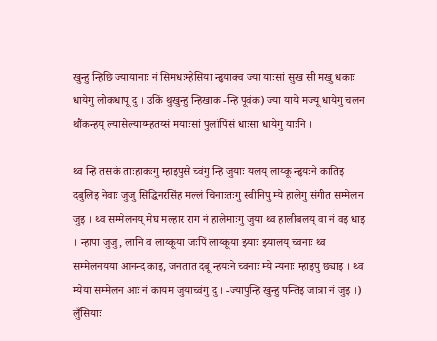खुन्हु न्हिछि ज्यायानाः नं सिमधःम्हेसिया न्हृयाक्व ज्या याःसां सुख सी मखु धकाः धायेगु लोकधापू दु । उकिं थुखुन्हु न्हिखाक -न्हि पूवंक) ज्या याये मज्यू धायेगु चलन थौंकन्हय् ल्यासेल्याय्म्हतय्सं मयाःसां पुलांपिंसं धाःसा धायेगु याःनि ।

थ्व न्हि तसकं ताःहाकःगु म्हाइपुसे च्वंगु न्हि जुयाः यलय् लाय्कू न्हृयःने कातिइ दबुलिइ नेवाः जुजु सिद्धिनरसिंह मल्लं चिनाःतःगु स्वीनिपु म्ये हालेगु संगीत सम्मेलन जुइ । थ्व सम्मेलनय् मेघ मल्हार राग नं हालेमाःगु जुया थ्व हालीबलय् वा नं वइ धाइ । न्हापा जुजु, लानि व लाय्कूया जःपिं लाय्कूया झ्याः झ्यालय् च्वनाः थ्व सम्मेलनयया आनन्द काइ, जनतात दबू न्हयःने च्वनाः म्ये न्यनाः म्हाइपु छ्याइ । थ्व म्येया सम्मेलन आः नं कायम जुयाच्वंगु दु । -ज्यापुन्हि खुन्हु पन्तिइ जात्रा नं जुइ ।)
लुँसियाः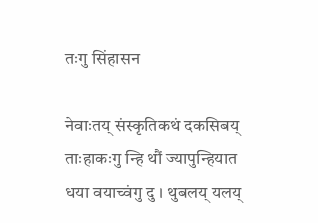तःगु सिंहासन

नेवाःतय् संस्कृतिकथं दकसिबय् ताःहाकःगु न्हि थौं ज्यापुन्हियात धया वयाच्वंगु दु । थुबलय् यलय्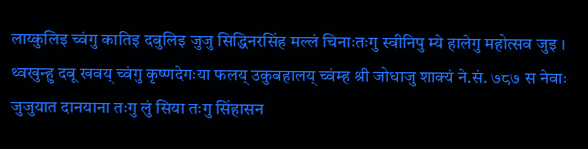लाय्कुलिइ च्वंगु कातिइ दबुलिइ जुजु सिद्धिनरसिंह मल्लं चिनाःतःगु स्वीनिपु म्ये हालेगु महोत्सव जुइ ।
थ्वखुन्हु दबू खवय् च्वंगु कृष्णदेगःया फलय् उकुबहालय् च्वंम्ह श्री जोधाजु शाक्यं ने.सं. ७८७ स नेवाः जुजुयात दानयाना तःगु लुं सिया तःगु सिंहासन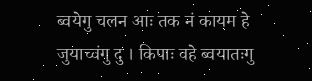ब्वयेगु चलन आः तक नं कायम हे जुयाच्वंगु दु । किपाः वहे ब्वयातःगु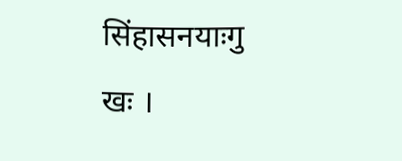सिंहासनयाःगु खः ।